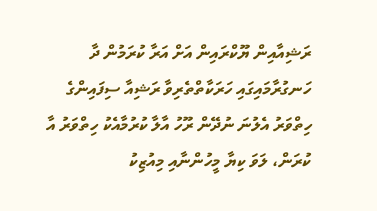ރަޝިއާއިން ޔޫކްރައިން އަށް އަރާ ކުރަމުން ދާ ހަނގުރާމައިގައި ހަރަކާތްތެރިވާ ރަޝިއާ ސިފައިންގެ ހިތްވަރު އެލުނަ ނުދޭން ރޫހު އާލާ ކުރުމާއެކު ހިތްވަރު އާ ކުރަން، ލަވަ ކިޔާ މީހުންނާއި މިއުޒިކު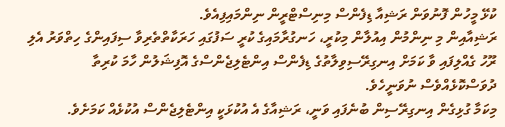ކުޅޭ މީހުން ފޮނުވަން ރަޝިއާ ޑިފެންސް މިނިސްޓްރީން ނިންމައިފިއެވެ.
ރަޝިއާއިން މި ނިންމުން އިއުލާން މިކުރީ، ހަނގުރާމައިގެ ކުރީ ސަފުގައި ހަރަކާތްތެރިވާ ސިފައިންގެ ހިތްވަރު އެލި ރޫހު ގެއްލިފައި ވާ ކަމަށް އިނގިރޭސިވިލާތުގެ ޑިފެންސް އިންޓެލިޖެންސްގެ އޮފިޝަލުން ހާމަ ކުރިތާ ދުވަސްކޮޅެއްވެސް ނުވަނީހެވެ.
މިކަމާ ގުޅިގެން އިނގިރޭސިން ބުނެފައި ވަނީ، ރަޝިއާގެ އެ އުކުޅަކީ އިންޓެލިޖެންސް އުކުޅެއް ކަމަށެވެ.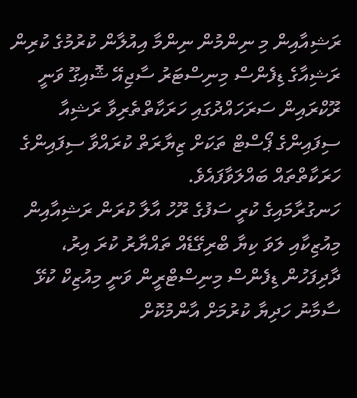ރަޝިއާއިން މި ނިންމުން ނިންމާ އިއުލާން ކުރުމުގެ ކުރިން ރަޝިއާގެ ޑިފެންސް މިނިސްޓަރު ސާޖިއޭ ޝޮއިގޫ ވަނީ ރޫކްރައިން ސަރަހައްދުގައި ހަރަކާތްތެރިވާ ރަޝިއާ ސިފައިންގެ ޕޯސްޓް ތަކަށް ޒިޔާރަތް ކުރައްވާ ސިފައިންގެ ހަރަކާތްތައް ބައްލަވާފައެވެ.
ހަނގުރާމައިގެ ކުރީ ސަފުގެ ރޫހު އާލާ ކުރަން ރަޝިއާއިން މިއުޒިކާއި ލަވަ ކިޔާ ބްރިގޭޑެއް ތައްޔާރު ކުރަ އިރު، ދާދިފަހުން ޑިފެންސް މިނިސްޓްރީން ވަނީ މިއުޒިކް ކުޅޭ ސާމާނު ހަދިޔާ ކުރުމަށް އާންމުކޮށް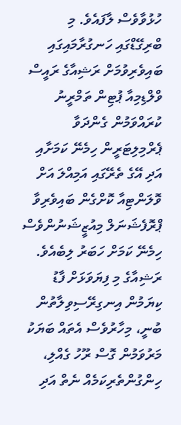ހުޅުވާވެސް ލާފައެވެ. މި ބްރިގޭޑްގައި ހަނގުރާމައިގައި ބައިވެރިވުމަށް ރަޝިއާގެ ރައީސް ވްލްޑިމިއާ ޕުޓިން ތަމްރީނު ކުރައްވަމުން ގެންދަވާ ޕެރްމިލިޓަރީން ހިމެނޭ ކަމަށާއި އަދި އޭގެ ތެރޭގައި އަމިއްލަ އަށް ވޮލަންޓިއާ ކޮށްގެން ބައިވެރިވާ ޕްރޮފެޝަނަލް މިއުޒީޝަނުންވެސް ހިމެނޭ ކަމަށް ހަބަރު ލިބެއެވެ.
ރަޝިއާގެ މި ފިޔަވަޅަށް ފާޑު ކިޔަމުން އިނގިރޭސިވިލާތުން ބުނީ، މިހާރުވެސް އެތައް ބަޔަކު މަރުވަމުން ގޮސް ރޫހު ގެއްލި، ހިންގުންތެރިކަމެއް ނެތް އަދި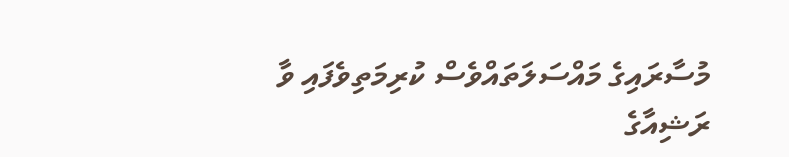މުސާރައިގެ މައްސަލަތައްވެސް ކުރިމަތިވެފައި ވާ ރަޝިއާގެ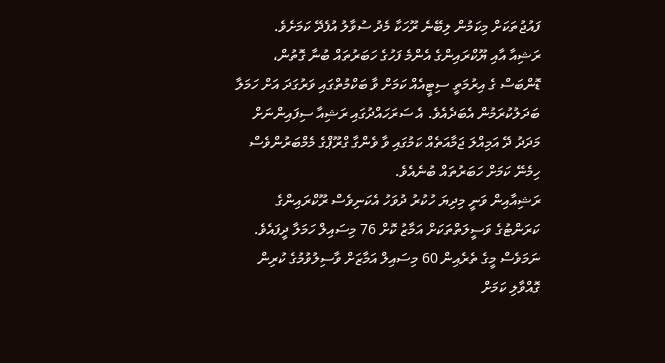ފައުޖުތަކަށް މިކަމުން ލިބޭނެ ރޫހަކާ މެދު ސުވާލު އުފެދޭ ކަމަށެވެ.
ރަޝިއާ އާއި ޔޫކްރައިންގެ އެންމެ ފަހުގެ ހަބަރުތައް ބުނާ ގޮތުން، ޑޮންބަސް ގެ އިރުމަތީ ސިޓީއެއް ކަމަށް ވާ ބަކްމުތްގައި ވަރުގަދަ އަށް ހަމަލާ ބަދަލުކުރަމުން އެބަދެއެވެ. އެ ސަރަހައްދުގައި ރަޝިއާ ސިފައިންނަށް މަދަދު ދޭ އަމިއްލަ ޖަމާއަތެއް ކަމުގައި ވާ ވެންގާ ގްރޫޕްގެ މެމްބަރުންވެސް ހިމެނޭ ކަމަށް ހަބަރުތައް ބުނެއެވެ.
ރަޝިއާއިން ވަނީ މިދިޔަ ހުކުރު ދުވަހު އެކަނިވެސް ރޫކްރައިންގެ ކަރަންޓުގެ ވަސީލަތްތަކަށް އަމާޒު ކޮށް 76 މިސައިލް ހަމަލާ ދީފައެވެ. ނަމަވެސް މީގެ ތެރެއިން 60 މިސައިލް އަމާޒަށް ވާސިލުވުމުގެ ކުރިން ގޮއްވާލި ކަމަށް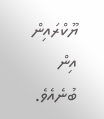ޔޫކްރައިން އިން ބުނެއެވެ.